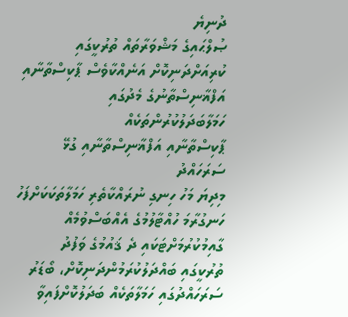ދުނިޔެ
ޞުލްޙައިގެ މަޝްވަރާތައް ތުރުކީގައި ކުރިއަށްދަނިކޮށް އަނެއްކާވެސް ޕާކިސްތާނާއި އަފްޣާނިސްތާނުގެ މެދުގައި ހަމަލާބަދަލުކުރުންތަކެއް
ޕާކިސްތާނާއި އަފްޣާނިސްތާނާއި ގުޅޭ ސަރަހައްދު
މިދިޔަ މަހު ހިނގި ނުރައްކާތެރި ހަމަލާތަކަކަށްފަހު ހަނގުރާމަ ހުއްޓާލުމުގެ އެއްބަސްވުމެއް ގާއިމުކުރުމަށްޓަކައި ދެ ޤައުމުގެ ވަފުދު ތުރުކީގައި ބައްދަލުކުރަމުންދަނިކޮށް، ބޯޑަރު ސަރަހައްދުގައި ހަމަލާތަކެއް ބަދަލުކޮށްފައިވާ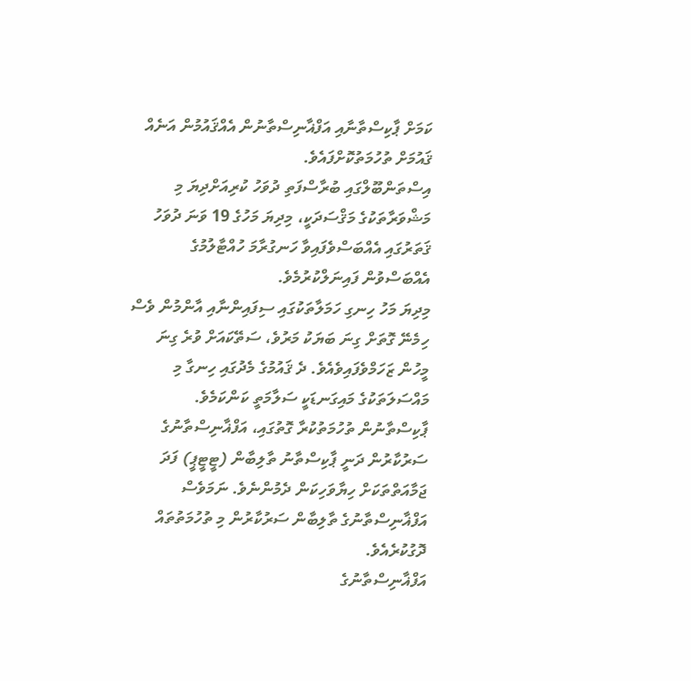ކަމަށް ޕާކިސްތާނާއި އަފްޣާނިސްތާނުން އެއްޤައުމުން އަނެއް ޤައުމަށް ތުހުމަތުކޮށްފައެވެ.
އިސްތަންބޫލްގައި ބުރާސްފަތި ދުވަހު ކުރިއަށްދިޔަ މި މަޝްވަރާތަކުގެ މަޤްސަދަކީ، މިދިޔަ މަހުގެ 19 ވަނަ ދުވަހު ޤަތަރުގައި އެއްބަސްވެފައިވާ ހަނގުރާމަ ހުއްޓާލުމުގެ އެއްބަސްވުން ފައިނަލްކުރުމެވެ.
މިދިޔަ މަހު ހިނގި ހަމަލާތަކުގައި ސިފައިންނާއި އާންމުން ވެސް ހިމެނޭ ގޮތަށް ގިނަ ބަޔަކު މަރުވެ، ސަތޭކައަށް ވުރެ ގިނަ މީހުން ޒަހަމްވެފައިވެއެވެ. ދެ ޤައުމުގެ މެދުގައި ހިނގާ މި މައްސަލަތަކުގެ މައިގަނޑަކީ ސަލާމަތީ ކަންކަމެވެ. ޕާކިސްތާނުން ތުހުމަތުކުރާ ގޮތުގައި، އަފްޣާނިސްތާނުގެ ސަރުކާރުން ދަނީ ޕާކިސްތާނު ތާލިބާން (ޓީޓީޕީ) ފަދަ ޖަމާއަތްތަކަށް ހިޔާވަހިކަން ދެމުންނެވެ. ނަމަވެސް އަފްޣާނިސްތާނުގެ ތާލިބާން ސަރުކާރުން މި ތުހުމަތުތައް ދޮގުކުރެއެވެ.
އަފްޣާނިސްތާނުގެ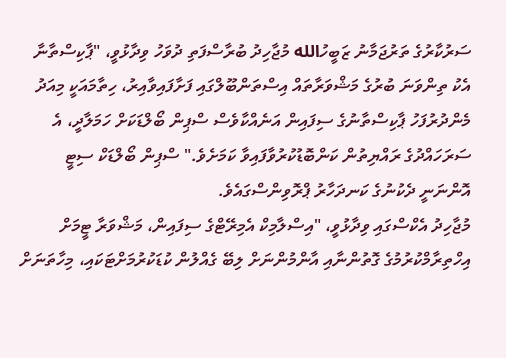ސަރުކާރުގެ ތަރުޖަމާނު ޒަބީހުالله މުޖާހިދު ބުރާސްފަތި ދުވަހު ވިދާޅުވީ، "ޕާކިސްތާނާ އެކު ތިންވަނަ ބުރުގެ މަޝްވަރާތައް އިސްތަންބޫލްގައި ފަށާފައިވާއިރު، ހިތާމައަކީ މިއަދު މެންދުރުފަހު ޕާކިސްތާނުގެ ސިފައިން އަނެއްކާވެސް ސްޕިން ބޯލްޑަކަށް ހަމަލާދީ، އެ ސަރަހައްދުގެ ރައްޔިތުން ކަންބޮޑުކުރުވާފައިވާ ކަމަށެވެ." ސްޕިން ބޯލްޑަކް ސިޓީ އޮންނަނީ ދެކުނުގެ ކަނދަހާރު ޕްރޮވިންސްގައެވެ.
މުޖާހިދު އެކްސްގައި ވިދާޅުވީ، "އިސްލާމިކް އެމިރޭޓްގެ ސިފައިން، މަޝްވަރާ ޓީމަށް އިހްތިރާމްކުރުމުގެ ގޮތުންނާއި އާންމުންނަށް ލިބޭ ގެއްލުން ކުޑަކުރުމަށްޓަކައި، މިހާތަނަށް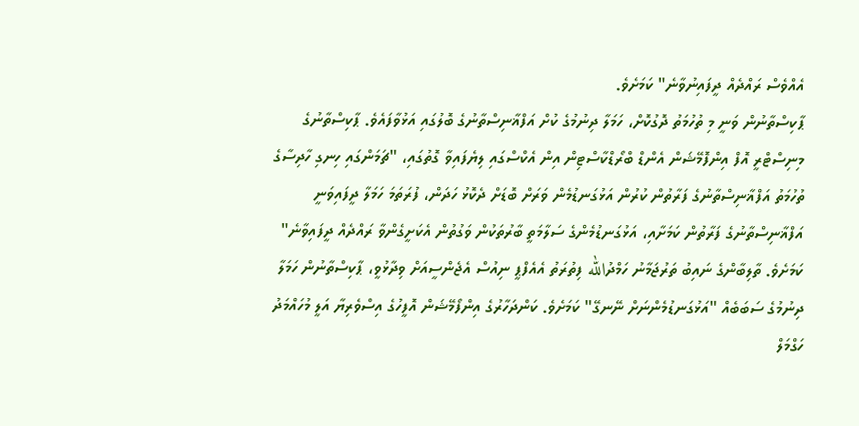އެއްވެސް ރައްދެއް ދީފައިނުވާނެ" ކަމަށެވެ.
ޕާކިސްތާނުން ވަނީ މި ތުހުމަތު ދޮގުކޮށް، ހަމަލާ ދިނުމުގެ ކުށް އަފްޣާނިސްތާނުގެ ބޮލުގައި އަޅުވާފައެވެ. ޕާކިސްތާނުގެ މިނިސްޓްރީ އޮފް އިންފޮމޭޝަން އެންޑް ބްރޯޑްކާސްޓިން އިން އެކްސްގައި ލިޔެފައިވާ ގޮތުގައި، "ޗަމަންގައި ހިނގި ހާދިސާގެ ތުހުމަތު އަފްޣާނިސްތާނުގެ ފަރާތުން ކުރުން އަޅުގަނޑުމެން ވަރަށް ބޮޑަށް ދެކޮޅު ހަދަން، ފުރަތަމަ ހަމަލާ ދީފައިވަނީ އަފްޣާނިސްތާނުގެ ފަރާތުން ކަމަށާއި، އަޅުގަނޑުމެންގެ ސަލާމަތީ ބާރުތަކުން ވަގުތުން އެކަށީގެންވާ ރައްދެއް ދީފައިވާނެ" ކަމަށެވެ. ތާލިބާންގެ ނައިބު ތަރުޖަމާނު ހަމްދުالله ފިތުރަތު އެއެފްޕީ ނިއުސް އެޖެންސީއަށް ވިދާޅުވީ، ޕާކިސްތާނުން ހަމަލާ ދިނުމުގެ ސަބަބެއް "އަޅުގަނޑުމެންނަށް ނޭނގޭ" ކަމަށެވެ. ކަންދަހާރުގެ އިންފޯމޭޝަން އޮފީހުގެ އިސްވެރިޔާ އަލީ މުހައްމަދު ހަގްމަލް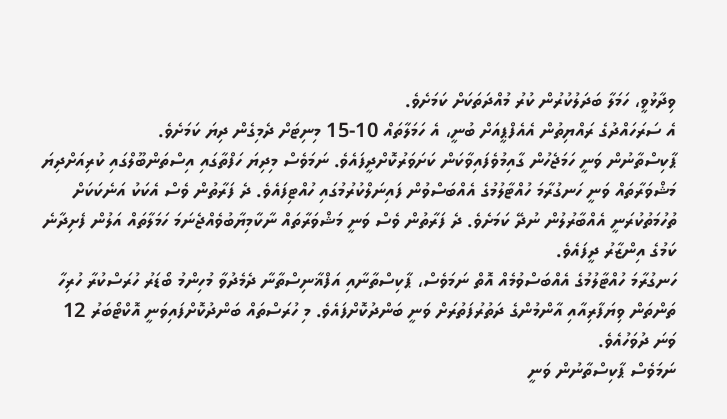ވިދާޅުވީ، ހަމަލާ ބަދަލުކުރުން ކުރު މުއްދަތަކަށް ކަމަށެވެ.
އެ ސަރަހައްދުގެ ރައްޔިތުން އެއެފްޕީއަށް ބުނީ، އެ ހަމަލާތައް 10-15 މިނިޓަށް ދެމިގެން ދިޔަ ކަމަށެވެ.
ޕާކިސްތާނުން ވަނީ ހަމަޖެހުން ގާއިމުވެފައިވާކަން ކަށަވަރުކޮށްދީފައެވެ. ނަމަވެސް މިދިޔަ ހަފްތާގައި އިސްތަންބޫލްގައި ކުރިއަށްދިޔަ މަޝްވަރާތައް ވަނީ ހަނގުރާމަ ހުއްޓާލުމުގެ އެއްބަސްވުން ފައިނަލްކުރުމުގައި ހުއްޓިފައެވެ. ދެ ފަރާތުން ވެސް އެކަކު އަނެކަކަށް ތުހުމަތުކުރަނީ އެއްބާރުލުން ނުދޭ ކަމަށެވެ. ދެ ފަރާތުން ވެސް ވަނީ މަޝްވަރާތައް ނާކާމިޔާބުވެއްޖެނަމަ ހަމަލާތައް އަލުން ފެށިދާނެ ކަމުގެ އިންޒާރު ދީފައެވެ.
ހަނގުރާމަ ހުއްޓާލުމުގެ އެއްބަސްވުމެއް އޮތް ނަމަވެސް، ޕާކިސްތާނާއި އަފްޣާނިސްތާނާ ދެމެދުވާ މުހިންމު ބޯޑަރު ހުރަސްކުރާ ހުރިހާ ތަންތަން ވިޔަފާރިއާއި އާންމުންގެ ދަތުރުފަތުރަށް ވަނީ ބަންދުކޮށްފައެވެ. މި ހުރަސްތައް ބަންދުކޮށްފައިވަނީ އޮކްޓޯބަރު 12 ވަނަ ދުވަހުއެވެ.
ނަމަވެސް ޕާކިސްތާނުން ވަނީ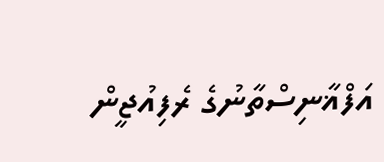އަފްޣާނިސްތާނުގެ ރެފިއުޖީން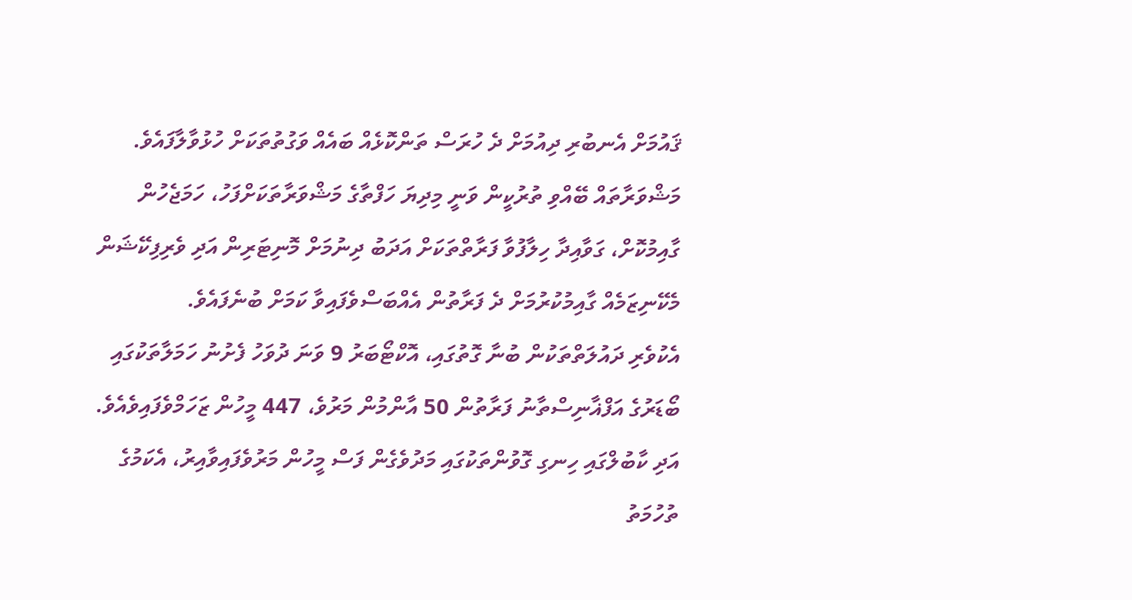ޤައުމަށް އެނބުރި ދިއުމަށް ދެ ހުރަސް ތަންކޮޅެއް ބައެއް ވަގުތުތަކަށް ހުޅުވާލާފައެވެ. މަޝްވަރާތައް ބޭއްވި ތުރުކީން ވަނީ މިދިޔަ ހަފްތާގެ މަޝްވަރާތަކަށްފަހު، ހަމަޖެހުން ގާއިމުކޮށް، ގަވާއިދާ ހިލާފުވާ ފަރާތްތަކަށް އަދަބު ދިނުމަށް މޮނިޓަރިން އަދި ވެރިފިކޭޝަން މެކޭނިޒަމެއް ގާއިމުކުރުމަށް ދެ ފަރާތުން އެއްބަސްވެފައިވާ ކަމަށް ބުނެފައެވެ.
އެކުވެރި ދައުލަތްތަކުން ބުނާ ގޮތުގައި، އޮކްޓޯބަރު 9 ވަނަ ދުވަހު ފެށުނު ހަމަލާތަކުގައި ބޯޑަރުގެ އަފްޣާނިސްތާނު ފަރާތުން 50 އާންމުން މަރުވެ، 447 މީހުން ޒަހަމްވެފައިވެއެވެ. އަދި ކާބުލްގައި ހިނގި ގޮވުންތަކުގައި މަދުވެގެން ފަސް މީހުން މަރުވެފައިވާއިރު، އެކަމުގެ ތުހުމަތު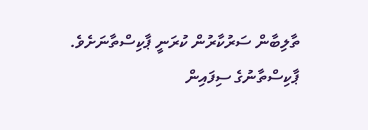ތާލިބާން ސަރުކާރުން ކުރަނީ ޕާކިސްތާނަށެވެ. ޕާކިސްތާނުގެ ސިފައިން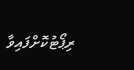ރިޕޯޓުކޮށްފައިވާ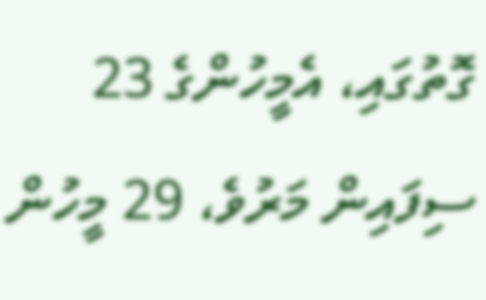ގޮތުގައި، އެމީހުންގެ 23 ސިފައިން މަރުވެ، 29 މީހުން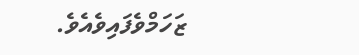ޒަހަމްވެފައިވެއެވެ.